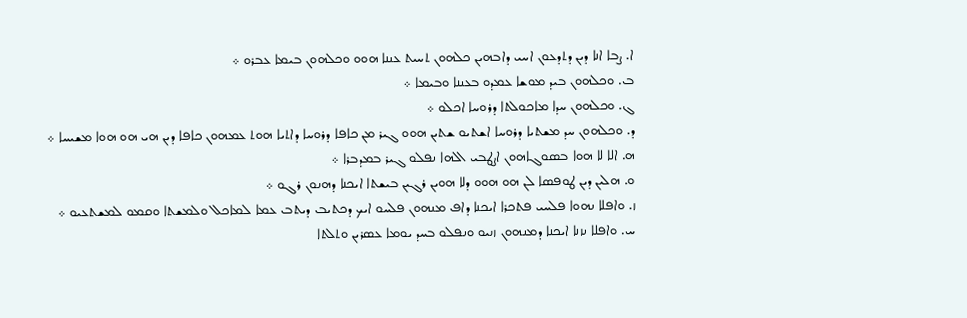ܐ. ܨܒܐ ܐܢܐ ܕܝܢ ܕܬܕܥܘܢ ܐܚܝ ܕܐܒܗܝܢ ܟܠܗܘܢ ܬܚܝܬ ܥܢܢܐ ܗܘܘ ܘܟܠܗܘܢ ܒܝܡܐ ܥܒܪܘ ܀
ܒ. ܘܟܠܗܘܢ ܒܝܕ ܡܘܫܐ ܥܡܕܘ ܒܥܢܢܐ ܘܒܝܡܐ ܀
ܓ. ܘܟܠܗܘܢ ܚܕܐ ܡܐܟܘܠܬܐ ܕܪܘܚܐ ܐܟܠܘ ܀
ܕ. ܘܟܠܗܘܢ ܚܕ ܡܫܬܝܐ ܕܪܘܚܐ ܐܫܬܝܘ ܫܬܝܢ ܗܘܘ ܓܝܪ ܡܢ ܟܐܦܐ ܕܪܘܚܐ ܕܐܬܝܐ ܗܘܬ ܥܡܗܘܢ ܟܐܦܐ ܕܝܢ ܗܝ ܗܘ ܗܘܐ ܡܫܝܚܐ ܀
ܗ. ܐܠܐ ܠܐ ܗܘܐ ܒܤܘܓܐܗܘܢ ܐܨܛܒܝ ܐܠܗܐ ܢܦܠܘ ܓܝܪ ܒܡܕܒܪܐ ܀
ܘ. ܗܠܝܢ ܕܝܢ ܛܘܦܤܐ ܠܢ ܗܘ ܗܘܘ ܕܠܐ ܗܘܝܢ ܪܓܝܢ ܒܝܫܬܐ ܐܝܟܢܐ ܕܗܢܘܢ ܪܓܘ ܀
ܙ. ܘܐܦܠܐ ܢܗܘܐ ܦܠܚܝ ܦܬܟܪܐ ܐܝܟܢܐ ܕܐܦ ܡܢܗܘܢ ܦܠܚܘ ܐܝܟ ܕܟܬܝܒ ܕܝܬܒ ܥܡܐ ܠܡܐܟܠ ܘܠܡܫܬܐ ܘܩܡܘ ܠܡܫܬܥܝܘ ܀
ܚ. ܘܐܦܠܐ ܢܙܢܐ ܐܝܟܢܐ ܕܡܢܗܘܢ ܙܢܝܘ ܘܢܦܠܘ ܒܚܕ ܝܘܡܐ ܥܤܪܝܢ ܘܬܠܬܐ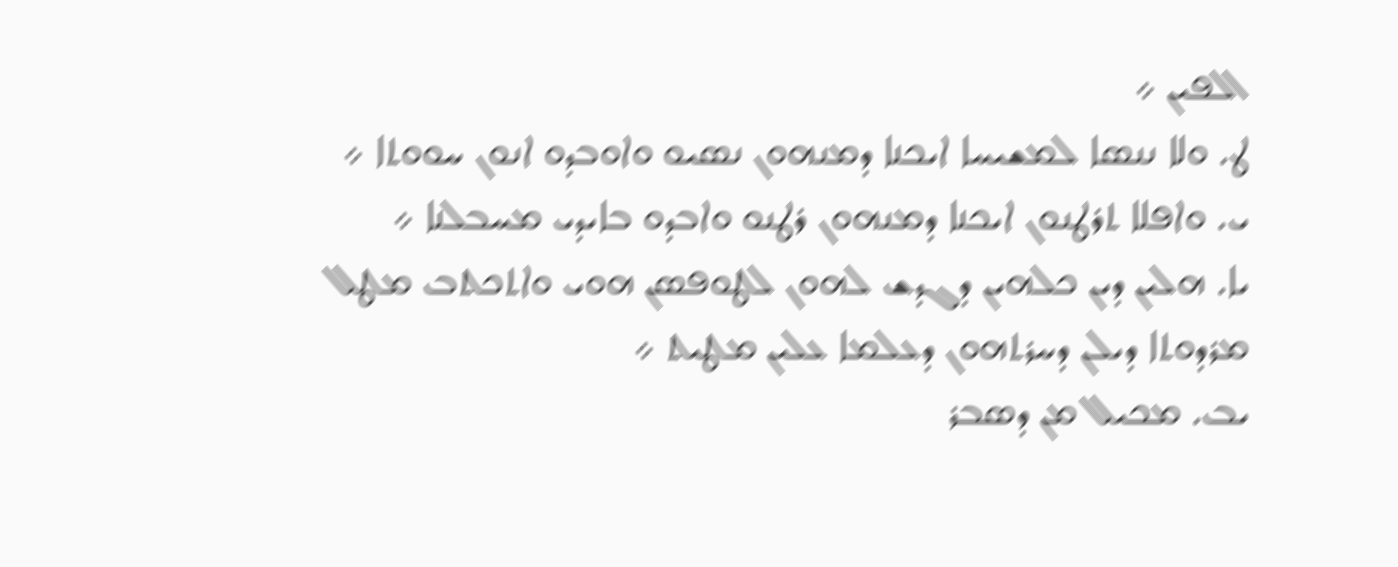ܐܠܦܝܢ ܀
ܛ. ܘܠܐ ܢܢܤܐ ܠܡܫܝܚܐ ܐܝܟܢܐ ܕܡܢܗܘܢ ܢܤܝܘ ܘܐܘܒܕܘ ܐܢܘܢ ܚܘܘܬܐ ܀
ܝ. ܘܐܦܠܐ ܬܪܛܢܘܢ ܐܝܟܢܐ ܕܡܢܗܘܢ ܪܛܢܘ ܘܐܒܕܘ ܒܐܝܕܝ ܡܚܒܠܢܐ ܀
ܝܐ. ܗܠܝܢ ܕܝܢ ܟܠܗܝܢ ܕܓܕܫ ܠܗܘܢ ܠܛܘܦܤܢ ܗܘܝ ܘܐܬܟܬܒ ܡܛܠ ܡܪܕܘܬܐ ܕܝܠܢ ܕܚܪܬܗܘܢ ܕܥܠܡܐ ܥܠܝܢ ܡܛܝܬ ܀
ܝܒ. ܡܟܝܠ ܡܢ ܕܤܒܪ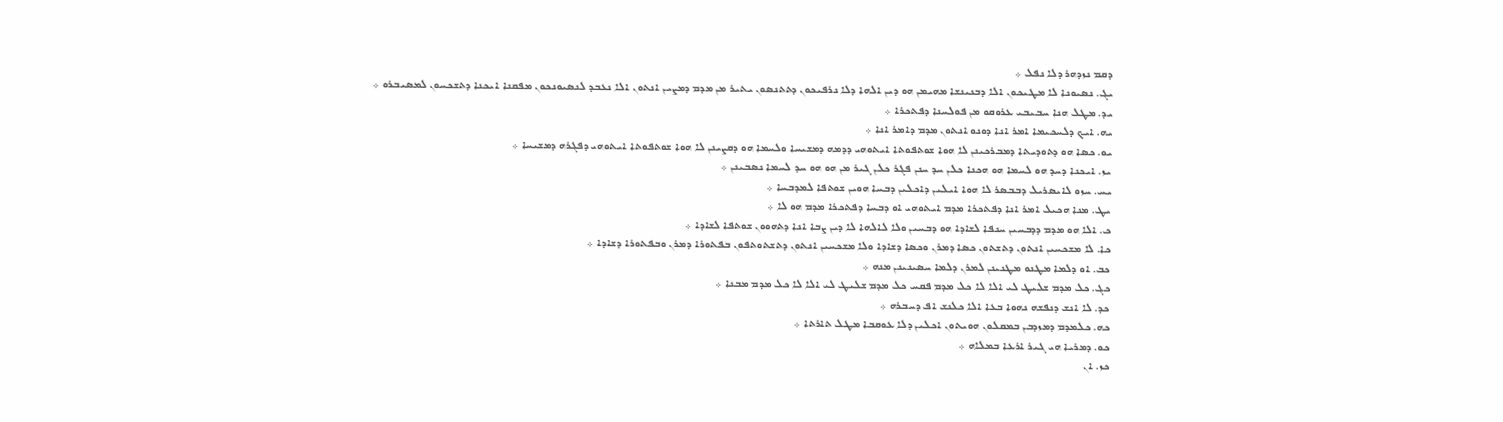ܕܩܡ ܢܙܕܗܪ ܕܠܐ ܢܦܠ ܀
ܝܓ. ܢܤܝܘܢܐ ܠܐ ܡܛܝܟܘܢ ܐܠܐ ܕܒܢܝܢܫܐ ܡܗܝܡܢ ܗܘ ܕܝܢ ܐܠܗܐ ܕܠܐ ܢܪܦܝܟܘܢ ܕܬܬܢܤܘܢ ܝܬܝܪ ܡܢ ܡܕܡ ܕܡܨܝܢ ܐܢܬܘܢ ܐܠܐ ܢܥܒܕ ܠܢܤܝܘܢܟܘܢ ܡܦܩܢܐ ܐܝܟܢܐ ܕܬܫܟܚܘܢ ܠܡܤܝܒܪܘ ܀
ܝܕ. ܡܛܠ ܗܢܐ ܚܒܝܒܝ ܥܪܘܩܘ ܡܢ ܦܘܠܚܢܐ ܕܦܬܟܪܐ ܀
ܝܗ. ܐܝܟ ܕܠܚܟܝܡܐ ܐܡܪ ܐܢܐ ܕܘܢܘ ܐܢܬܘܢ ܡܕܡ ܕܐܡܪ ܐܢܐ ܀
ܝܘ. ܟܤܐ ܗܘ ܕܬܘܕܝܬܐ ܕܡܒܪܟܝܢܢ ܠܐ ܗܘܐ ܫܘܬܦܘܬܐ ܐܝܬܘܗܝ ܕܕܡܗ ܕܡܫܝܚܐ ܘܠܚܡܐ ܗܘ ܕܩܨܝܢܢ ܠܐ ܗܘܐ ܫܘܬܦܘܬܐ ܐܝܬܘܗܝ ܕܦܓܪܗ ܕܡܫܝܚܐ ܀
ܝܙ. ܐܝܟܢܐ ܕܚܕ ܗܘ ܠܚܡܐ ܗܘ ܗܟܢܐ ܟܠܢ ܚܕ ܚܢܢ ܦܓܪ ܟܠܢ ܓܝܪ ܡܢ ܗܘ ܗܘ ܚܕ ܠܚܡܐ ܢܤܒܝܢܢ ܀
ܝܚ. ܚܙܘ ܠܐܝܤܪܝܠ ܕܒܒܤܪ ܠܐ ܗܘܐ ܐܝܠܝܢ ܕܐܟܠܝܢ ܕܒܚܐ ܗܘܝܢ ܫܘܬܦܐ ܠܡܕܒܚܐ ܀
ܝܛ. ܡܢܐ ܗܟܝܠ ܐܡܪ ܐܢܐ ܕܦܬܟܪܐ ܡܕܡ ܐܝܬܘܗܝ ܐܘ ܕܒܚܐ ܕܦܬܟܪܐ ܡܕܡ ܗܘ ܠܐ ܀
ܟ. ܐܠܐ ܗܘ ܡܕܡ ܕܕܒܚܝܢ ܚܢܦܐ ܠܫܐܕܐ ܗܘ ܕܒܚܝܢ ܘܠܐ ܠܐܠܗܐ ܠܐ ܕܝܢ ܨܒܐ ܐܢܐ ܕܬܗܘܘܢ ܫܘܬܦܐ ܠܫܐܕܐ ܀
ܟܐ. ܠܐ ܡܫܟܚܝܢ ܐܢܬܘܢ ܕܬܫܬܘܢ ܟܤܐ ܕܡܪܢ ܘܟܤܐ ܕܫܐܕܐ ܘܠܐ ܡܫܟܚܝܢ ܐܢܬܘܢ ܕܬܫܬܘܬܦܘܢ ܒܦܬܘܪܐ ܕܡܪܢ ܘܒܦܬܘܪܐ ܕܫܐܕܐ ܀
ܟܒ. ܐܘ ܕܠܡܐ ܡܛܢܘ ܡܛܢܝܢܢ ܠܡܪܢ ܕܠܡܐ ܚܤܝܢܝܢܢ ܡܢܗ ܀
ܟܓ. ܟܠ ܡܕܡ ܫܠܝܛ ܠܝ ܐܠܐ ܠܐ ܟܠ ܡܕܡ ܦܩܚ ܟܠ ܡܕܡ ܫܠܝܛ ܠܝ ܐܠܐ ܠܐ ܟܠ ܡܕܡ ܡܒܢܐ ܀
ܟܕ. ܠܐ ܐܢܫ ܕܢܦܫܗ ܢܗܘܐ ܒܥܐ ܐܠܐ ܟܠܢܫ ܐܦ ܕܚܒܪܗ ܀
ܟܗ. ܟܠܡܕܡ ܕܡܙܕܒܢ ܒܡܩܠܘܢ ܗܘܝܬܘܢ ܐܟܠܝܢ ܕܠܐ ܥܘܩܒܐ ܡܛܠ ܬܐܪܬܐ ܀
ܟܘ. ܕܡܪܝܐ ܗܝ ܓܝܪ ܐܪܥܐ ܒܡܠܐܗ ܀
ܟܙ. ܐܢ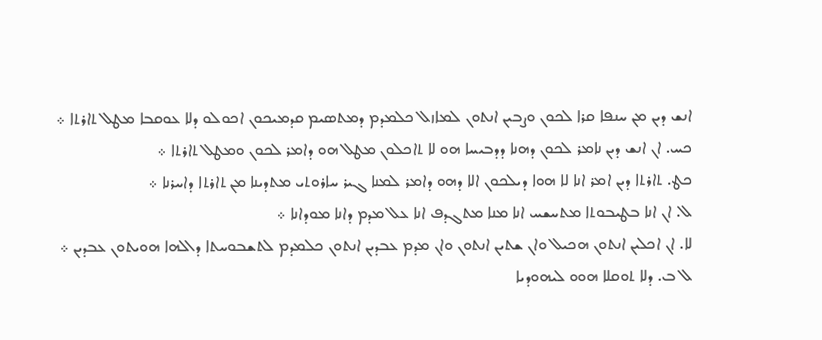ܐܢܫ ܕܝܢ ܡܢ ܚܢܦܐ ܩܪܐ ܠܟܘܢ ܘܨܒܝܢ ܐܢܬܘܢ ܠܡܐܙܠ ܟܠܡܕܡ ܕܡܬܤܝܡ ܩܕܡܝܟܘܢ ܐܟܘܠܘ ܕܠܐ ܥܘܩܒܐ ܡܛܠ ܬܐܪܬܐ ܀
ܟܚ. ܐܢ ܐܢܫ ܕܝܢ ܢܐܡܪ ܠܟܘܢ ܕܗܢܐ ܕܕܒܝܚܐ ܗܘ ܠܐ ܬܐܟܠܘܢ ܡܛܠ ܗܘ ܕܐܡܪ ܠܟܘܢ ܘܡܛܠ ܬܐܪܬܐ ܀
ܟܛ. ܬܐܪܬܐ ܕܝܢ ܐܡܪ ܐܢܐ ܠܐ ܗܘܐ ܕܝܠܟܘܢ ܐܠܐ ܕܗܘ ܕܐܡܪ ܠܡܢܐ ܓܝܪ ܚܐܪܘܬܝ ܡܬܕܝܢܐ ܡܢ ܬܐܪܬܐ ܕܐܚܪܢܐ ܀
ܠ. ܐܢ ܐܢܐ ܒܛܝܒܘܬܐ ܡܬܚܫܚ ܐܢܐ ܡܢܐ ܡܬܓܕܦ ܐܢܐ ܥܠ ܡܕܡ ܕܐܢܐ ܡܘܕܐܢܐ ܀
ܠܐ. ܐܢ ܐܟܠܝܢ ܐܢܬܘܢ ܗܟܝܠ ܘܐܢ ܫܬܝܢ ܐܢܬܘܢ ܘܐܢ ܡܕܡ ܥܒܕܝܢ ܐܢܬܘܢ ܟܠܡܕܡ ܠܬܫܒܘܚܬܐ ܕܐܠܗܐ ܗܘܝܬܘܢ ܥܒܕܝܢ ܀
ܠ ܒ. ܕܠܐ ܬܘܩܠܐ ܗܘܘ ܠܝܗܘܕܝܐ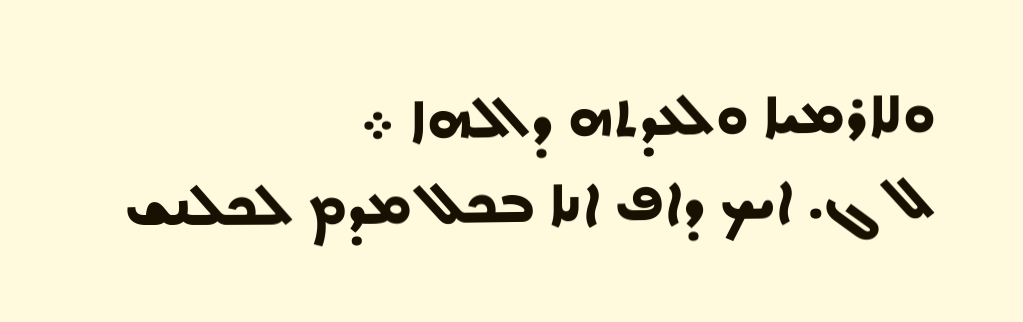ܘܠܐܪܡܝܐ ܘܠܥܕܬܗ ܕܐܠܗܐ ܀
ܠ ܓ. ܐܝܟ ܕܐܦ ܐܢܐ ܒܟܠ ܡܕܡ ܠܟܠܢܫ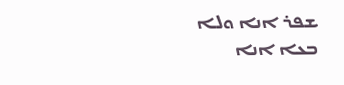ܫܦܪ ܐܢܐ ܘܠܐ ܒܥܐ ܐܢܐ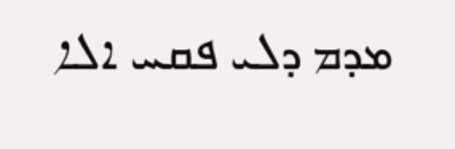ܡܕܡ ܕܠܝ ܦܩܚ ܐܠܐ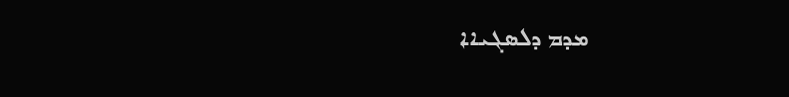ܡܕܡ ܕܠܤܓܝܐܐ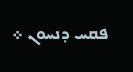ܦܩܚ ܕܢܚܘܢ ܀